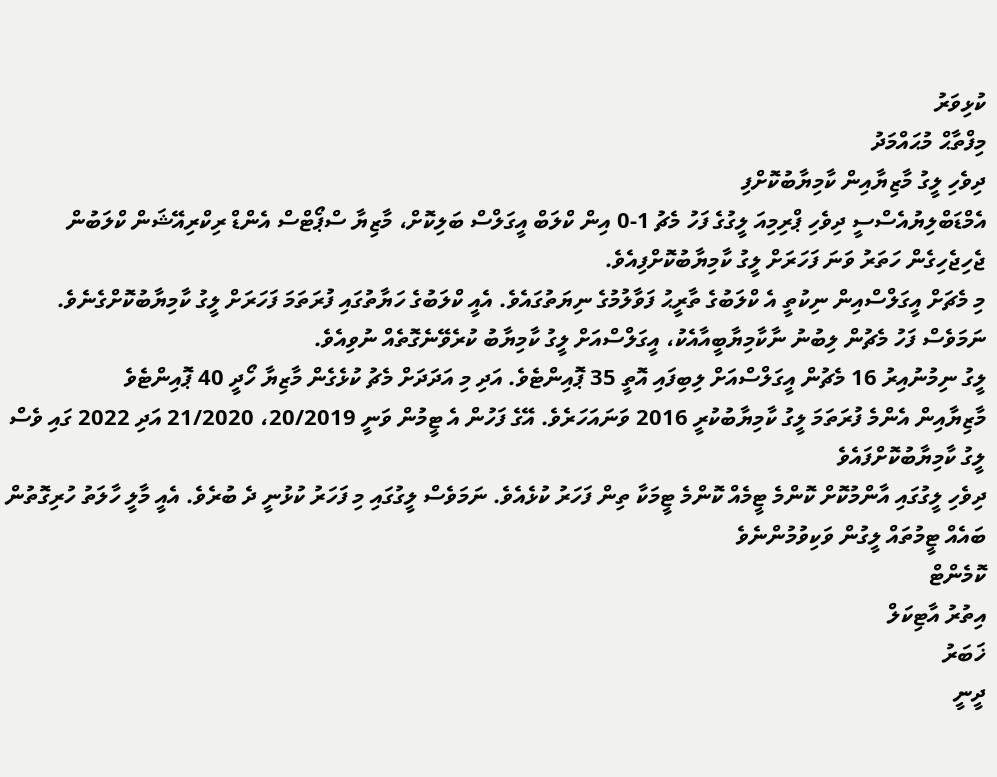ކުޅިވަރު
މިފްތާޙް މުޙައްމަދު
ދިވެހި ލީގު މާޒިޔާއިން ކާމިޔާބުކޮށްފި
އެމްޑަބްލިޔުއެސްސީ ދިވެހި ޕްރިމިއަ ލީގުގެ ފަހު މެޗު 1-0 އިން ކްލަބް އީގަލްސް ބަލިކޮށް، މާޒިޔާ ސްޕޯޓްސް އެންޑް ރިކްރިއޭޝަން ކްލަބުން ޖެހިޖެހިގެން ހަތަރު ވަނަ ފަހަރަށް ލީގު ކާމިޔާބުކޮށްފިއެވެ.
މި މެޗަށް އީގަލްސްއިން ނިކުތީ އެ ކްލަބުގެ ތާރީޙު ފަވާލުމުގެ ނިޔަތުގައެވެ. އެއީ ކްލަބުގެ ހަޔާތުގައި ފުރަތަމަ ފަހަރަށް ލީގު ކާމިޔާބުކޮށްގެނެވެ. ނަމަވެސް ފަހު މެޗުން ލިބުނު ނާކާމިޔާބީއާއެކު، އީގަލްސްއަށް ލީގު ކާމިޔާބު ކުރެވޭނެގޮތެއް ނުވިއެވެ.
ލީގު ނިމުނުއިރު 16 މެޗުން އީގަލްސްއަށް ލިބިފައި އޮތީ 35 ޕޮއިންޓެވެ. އަދި މި އަދަދަށް މެޗު ކުޅެގެން މާޒިޔާ ހޯދީ 40 ޕޮއިންޓެވެ
މާޒިޔާއިން އެންމެ ފުރަތަމަ ލީގު ކާމިޔާބުކުރީ 2016 ވަނައަހަރެވެ. އޭގެ ފަހުން އެ ޓީމުން ވަނީ 20/2019، 21/2020 އަދި 2022 ގައި ވެސް ލީގު ކާމިޔާބުކޮށްފައެވެ
ދިވެހި ލީގުގައި އާންމުކޮށް ކޮންމެ ޓީމެއް ކޮންމެ ޓީމަކާ ތިން ފަހަރު ކުޅެއެވެ. ނަމަވެސް ލީގުގައި މި ފަހަރު ކުޅުނީ ދެ ބުރެވެ. އެއީ މާލީ ހާލަތު ހުރިގޮތުން ބައެއް ޓީމުތައް ލީގުން ވަކިވުމުންނެވެ
ކޮމެންޓް
އިތުރު އާޓިކަލް
ޚަބަރު
ދީނީ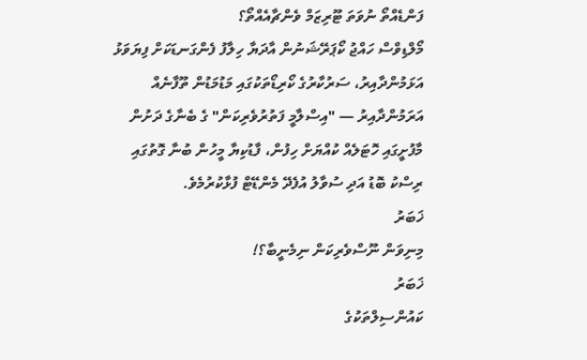ފަންޑެއްތޯ ނުވަތަ ޓޫރިޒަމް ވެންޗާއެއްތޯ؟
މޯލްޑިވްސް ހައްޖު ކޯޕަރޭޝަނުން އާދަޔާ ހިލާފު ފެންގަނޑަކަށް ފިޔަވަޅު އަޅަމުންދާއިރު، ސަރުކާރުގެ ކޯރިޑޯތަކުގައި މަޑުމަޑުން ތޫފާނެއް އަރަމުންދާއިރު — "އިސްލާމީ ފަތުރުވެރިކަން" ގެ ބެނާގެ ދަށުން މާފުށީގައި ހޮޓަލެއް ކުއްޔަށް ހިފުން، ފާޑުކިޔާ މީހުން ބުނާ ގޮތުގައި ރިސްކު ބޮޑު އަދި ސުވާލު އުފެދޭ މެންޑޭޓް ފުޅާކުރުމެވެ.
ޚަބަރު
މިނިވަން ނޫސްވެރިކަން ނިމެނީބާ؟!
ޚަބަރު
ކައުންސިލްތަކުގެ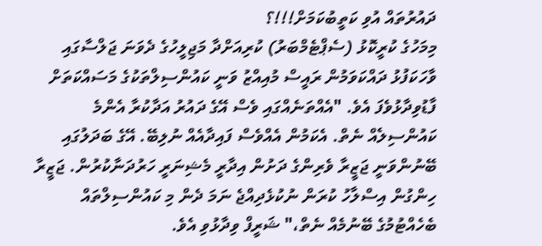ދައުރުތައް އުވި ކަތީބުކަމަށް!!!؟
މިމަހުގެ ކުރީކޮޅު (ސެޕްޓެމްބަރު) ކުރިއަށްދާ މަޖިލީހުގެ ދެވަނަ ޖަލްސާގައި ވާހަކަފުޅު ދައްކަވަމުން ރައީސް މުއިއްޒު ވަނީ ކައުންސިލްތަކުގެ މަސައްކަތަށް ފާޑުވިދާޅުވެފަ އެވެ. "އެއްތަނެއްގައި ވެސް އޭގެ ދައުރު އަދާކުރާ އެންމެ ކައުންސިލެއް ނެތް. އެކަމުން އެއްވެސް ފައިދާއެއް ނުލިބޭ. އޭގެ ބަދަލުގައި ބޭނުންވަނީ ޖަޒީރާ ވެރިންގެ ދަށުން އިދާރީ މެޝިނަރީ ހަރުދަނާކުރުން. ޖަޒީރާ ހިންގުން އިސްލާހު ކުރަން ނުކުޅެދިއްޖެ ނަމަ ދެން މި ކައުންސިލްތައް ބެހެއްޓުމުގެ ބޭނުމެއް ނެތް،" ޝަރީފް ވިދާޅުވި އެވެ.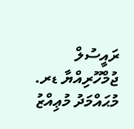ރައީސުލް ޖުމްހޫރިއްޔާ ޑރ. މުޙައްމަދު މުޢިއްޒު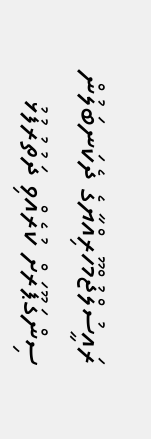ރައީސުލްޖުމްހޫރިއްޔާގެ ދެކަނބަލުން ސިންގަޕޫރަށް ކުރެއްވި ދަތުރުފުޅު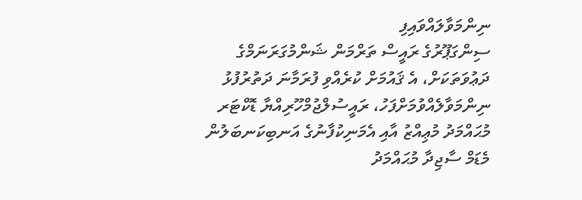ނިންމަވާލައްވައިފި
ސިންގަޕޫރުގެ ރައީސް ތަރްމަން ޝަންމުގަރަނަމްގެ ދަޢުވަތަކަށް، އެ ޤައުމަށް ކުރެއްވި ފުރަމާނަ ދަތުރުފުޅު ނިންމަވާލެއްވުމަށްފަހު، ރައީސުލްޖުމްހޫރިއްޔާ ޑޮކްޓަރ މުޙައްމަދު މުޢިއްޒު އާއި އެމަނިކުފާނުގެ އަނބިކަނބަލުން މެޑަމް ސާޖިދާ މުޙައްމަދު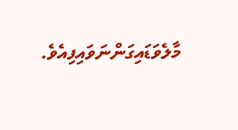މާލެވަޑައިގަންނަވައިފިއެވެ.